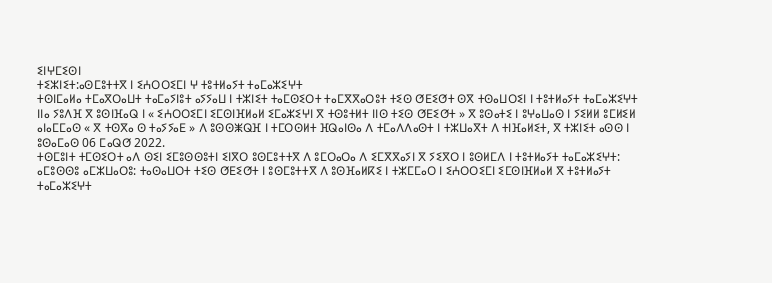ⵉⵏⵖⵎⵉⵙⵏ
ⵜⵉⵣⵏⵉⵜ:ⴰⵙⵎⵓⵜⵜⴳ ⵏ ⵉⵄⵔⵔⵉⵎⵏ ⵖ ⵜⵓⵜⵍⴰⵢⵜ ⵜⴰⵎⴰⵣⵉⵖⵜ
ⵜⵙⵏⵎⴰⵍⴰ ⵜⵎⴰⴳⵔⴰⵡⵜ ⵜⴰⵎⴰⵢⵏⵓⵜ ⴰⵢⵢⴰⵡ ⵏ ⵜⵣⵏⵉⵜ ⵜⴰⵎⵙⵉⵔⵜ ⵜⴰⵎⴳⴳⴰⵔⵓⵜ ⵜⵉⵙ ⵚⴹⵉⵚⵜ ⵙⴳ ⵜⵙⴰⵡⵔⵉⵏ ⵏ ⵜⵓⵜⵍⴰⵢⵜ ⵜⴰⵎⴰⵣⵉⵖⵜ ⵏⵏⴰ ⵢⵓⴷⴼ ⴳ ⵓⵙⵏⴼⴰⵕ ⵏ « ⵉⵄⵔⵔⵉⵎⵏ ⵉⵎⵙⵏⴼⵍⴰⵍ ⵉⵎⴰⵣⵉⵖⵏ ⴳ ⵜⵙⵓⵜⵍⵜ ⵏⵏⵙ ⵜⵉⵙ ⵚⴹⵉⵚⵜ » ⴳ ⵓⵙⴰⵜⵉ ⵏ ⵓⵖⴰⵡⴰⵙ ⵏ ⵢⵉⵍⵍ ⵓⵎⵍⵉⵍ ⴰⵏⴰⵎⵎⴰⵙ « ⴳ ⵜⵙⴳⴰ ⵙ ⵜⴰⵢⵢⴰⴹ » ⴷ ⵓⵙⵙⵥⵕⴼ ⵏ ⵜⵎⵔⵙⵍⵜ ⴼⵕⴰⵏⵙⴰ ⴷ ⵜⵎⴰⴷⴷⴰⵙⵜ ⵏ ⵜⵣⵡⴰⴳⵜ ⴷ ⵜⵏⴼⴰⵍⵉⵜ, ⴳ ⵜⵣⵏⵉⵜ ⴰⵙⵙ ⵏ ⵓⵙⴰⵎⴰⵙ 06 ⵎⴰⵕⵚ 2022.
ⵜⵙⵎⵓⵏⵜ ⵜⵎⵙⵉⵔⵜ ⴰⴷ ⵙⵉⵏ ⵉⵎⵓⵙⵙⵓⵜⵏ ⵉⵏⴳⵔ ⵓⵙⵎⵓⵜⵜⴳ ⴷ ⵓⵎⵔⴰⵔⴰ ⴷ ⵉⵎⴳⴳⴰⵢⵏ ⴳ ⵢⵉⴳⵔ ⵏ ⵓⵙⵍⵎⴷ ⵏ ⵜⵓⵜⵍⴰⵢⵜ ⵜⴰⵎⴰⵣⵉⵖⵜ:
ⴰⵎⵓⵙⵙⵓ ⴰⵎⵣⵡⴰⵔⵓ: ⵜⴰⵙⴰⵡⵔⵜ ⵜⵉⵙ ⵚⴹⵉⵚⵜ ⵏ ⵓⵙⵎⵓⵜⵜⴳ ⴷ ⵓⵙⴼⴰⵍⴽⵉ ⵏ ⵜⵣⵎⵎⴰⵔ ⵏ ⵉⵄⵔⵔⵉⵎⵏ ⵉⵎⵙⵏⴼⵍⴰⵍ ⴳ ⵜⵓⵜⵍⴰⵢⵜ ⵜⴰⵎⴰⵣⵉⵖⵜ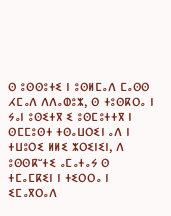ⵙ ⵓⵙⵙⵓⵜⵉ ⵏ ⵓⵙⵍⵎⴰⴷ ⵎⴰⵙⵙ ⵃⵎⴰⴷ ⴷⴷⴰⵀⵓⵣ, ⵙ ⵜⵓⵙⴽⵔⴰ ⵏ ⵢⴰⵏ ⵓⵙⵉⵜⴳ ⵉ ⵓⵙⵎⵓⵜⵜⴳ ⵏ ⵙⵎⵎⵓⵙⵜ ⵜⵙⴰⵡⵔⵉⵏ ⴰⴷ ⵏ ⵜⵡⵓⵔⵉ ⵍⵍⵉ ⵣⵔⵉⵏⵉⵏ, ⴷ ⵓⵙⵙⴽⵯⵜⵉ ⴰⵎⴰⵜⴰⵢ ⵙ ⵜⵎⴰⵎⴽⵉⵏ ⵏ ⵜⵉⵔⵔⴰ ⵏ ⵉⵎⴰⴳⵔⴰⴷ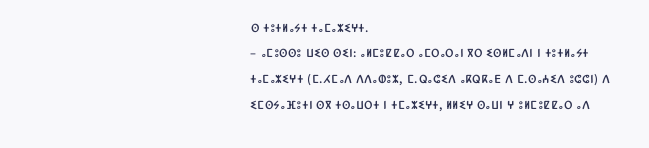ⵙ ⵜⵓⵜⵍⴰⵢⵜ ⵜⴰⵎⴰⵣⵉⵖⵜ.
– ⴰⵎⵓⵙⵙⵓ ⵡⵉⵙ ⵙⵉⵏ: ⴰⵍⵎⵓⵇⵇⴰⵔ ⴰⵎⵔⴰⵔⴰⵏ ⴳⵔ ⵉⵙⵍⵎⴰⴷⵏ ⵏ ⵜⵓⵜⵍⴰⵢⵜ ⵜⴰⵎⴰⵣⵉⵖⵜ (ⵎ.ⵃⵎⴰⴷ ⴷⴷⴰⵀⵓⵣ, ⵎ.ⵕⴰⵛⵉⴷ ⴰⴽⵕⴽⴰⴹ ⴷ ⵎ.ⵙⴰⵄⵉⴷ ⵓⵛⵛⵏ) ⴷ ⵉⵎⵙⵢⴰⴼⵓⵜⵏ ⵙⴳ ⵜⵙⴰⵡⵔⵜ ⵏ ⵜⵎⴰⵣⵉⵖⵜ, ⵍⵍⵉⵖ ⵙⴰⵡⵏ ⵖ ⵓⵍⵎⵓⵇⵇⴰⵔ ⴰⴷ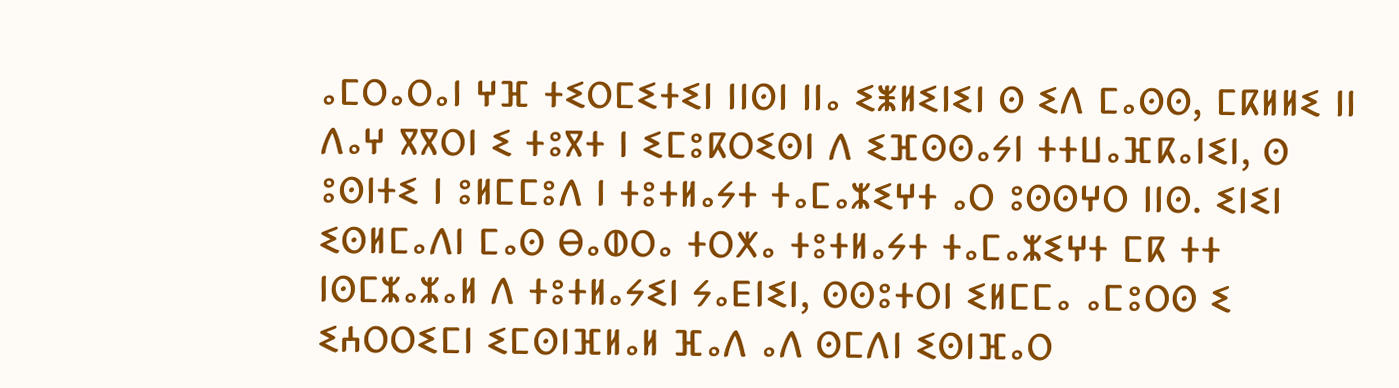ⴰⵎⵔⴰⵔⴰⵏ ⵖⴼ ⵜⵉⵔⵎⵉⵜⵉⵏ ⵏⵏⵙⵏ ⵏⵏⴰ ⵉⵥⵍⵉⵏⵉⵏ ⵙ ⵉⴷ ⵎⴰⵙⵙ, ⵎⴽⵍⵍⵉ ⵏⵏ ⴷⴰⵖ ⴳⴳⵔⵏ ⵉ ⵜⵓⴳⵜ ⵏ ⵉⵎⵓⴽⵔⵉⵙⵏ ⴷ ⵉⴼⵙⵙⴰⵢⵏ ⵜⵜⵡⴰⴼⴽⴰⵏⵉⵏ, ⵙ ⵓⵙⵏⵜⵉ ⵏ ⵓⵍⵎⵎⵓⴷ ⵏ ⵜⵓⵜⵍⴰⵢⵜ ⵜⴰⵎⴰⵣⵉⵖⵜ ⴰⵔ ⵓⵙⵙⵖⵔ ⵏⵏⵙ. ⵉⵏⵉⵏ ⵉⵙⵍⵎⴰⴷⵏ ⵎⴰⵙ ⴱⴰⵀⵔⴰ ⵜⵔⵅⴰ ⵜⵓⵜⵍⴰⵢⵜ ⵜⴰⵎⴰⵣⵉⵖⵜ ⵎⴽ ⵜⵜ ⵏⵙⵎⵣⴰⵣⴰⵍ ⴷ ⵜⵓⵜⵍⴰⵢⵉⵏ ⵢⴰⴹⵏⵉⵏ, ⵙⵙⵓⵜⵔⵏ ⵉⵍⵎⵎⴰ ⴰⵎⵓⵔⵙ ⵉ ⵉⵄⵔⵔⵉⵎⵏ ⵉⵎⵙⵏⴼⵍⴰⵍ ⴼⴰⴷ ⴰⴷ ⵙⵎⴷⵏ ⵉⵙⵏⴼⴰⵔ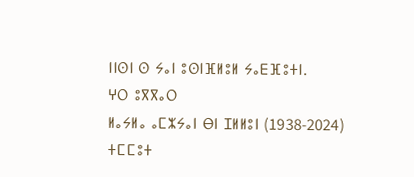ⵏⵏⵙⵏ ⵙ ⵢⴰⵏ ⵓⵙⵏⴼⵍⵓⵍ ⵢⴰⴹⴼⵓⵜⵏ.
ⵖⵔ ⵓⴳⴳⴰⵔ
ⵍⴰⵢⵍⴰ ⴰⵎⵣⵢⴰⵏ ⴱⵏ ⵊⵍⵍⵓⵏ (1938-2024)
ⵜⵎⵎⵓⵜ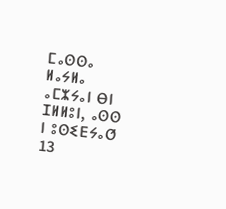ⵎⴰⵙⵙⴰ ⵍⴰⵢⵍⴰ ⴰⵎⵣⵢⴰⵏ ⴱⵏ ⵊⵍⵍⵓⵏ, ⴰⵙⵙ ⵏ ⵓⵙⵉⴹⵢⴰⵚ 13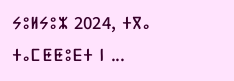ⵢⵓⵍⵢⵓⵣ 2024, ⵜⴳⴰ ⵜⴰⵎⵟⵟⵓⴹⵜ ⵏ ...